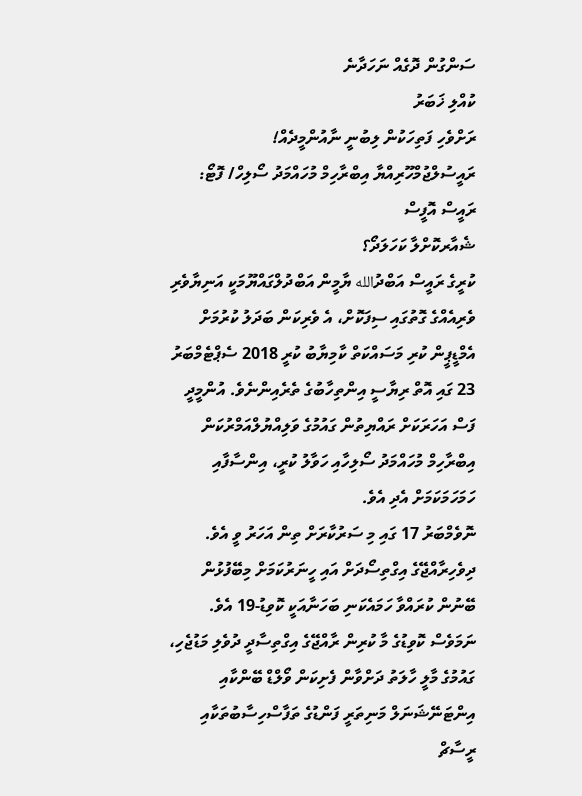ސަންގުން ދޮގެއް ނަހަދާނެ
ކުއްލި ޚަބަރު
ރަށްވެހި ފަތިހަކުން ލިބުނީ ނާއުންމީދެއް!
ރައީސުލްޖުމްހޫރިއްޔާ އިބްރާހިމް މުހައްމަދު ސޯލިހް/ ފޮޓޯ: ރައީސް އޮފީސް
ޝެއާރކޮށްލާ ކަހަލަދޯ؟
ކުރީގެ ރައީސް އަބްދުالله ޔާމީން އަބްދުލްގައްޔޫމަކީ އަނިޔާވެރި ވެރިއެއްގެ ގޮތުގައި ސިފަކޮށް، އެ ވެރިކަން ބަދަލު ކުރުމަށް އެމްޑީޕީން ކުރި މަސައްކަތް ކާމިޔާބު ކުރީ 2018 ސެޕްޓެމްބަރު 23 ގައި އޮތް ރިޔާސީ އިންތިހާބުގެ ތެރެއިންނެވެ. އުންމީދީ ފަސް އަހަރަކަށް ރައްޔިތުން ގައުމުގެ ވަލިއްޔުލްއަމްރުކަން އިބްރާހިމް މުހައްމަދު ސޯލިހާއި ހަވާލު ކުރީ، އިންސާފާއި ހަމަހަމަކަމަށް އެދި އެވެ.
ނޮވެމްބަރު 17 ގައި މި ސަރުކާރަށް ތިން އަހަރު ވީ އެވެ. ދިވެހިރާއްޖޭގެ އިގްތިސޯދަށް އައި ހީނަރުކަމަށް މިބޭފުޅުން ބޭނުން ކުރައްވާ ހަމައެކަނި ބަހަނާއަކީ ކޮވިޑު-19 އެވެ. ނަމަވެސް ކޮވިޑުގެ މާ ކުރިން ރާއްޖޭގެ އިގްތިސާދީ ދުވެލި މަޑުޖެހި، ގައުމުގެ މާލީ ހާލަތު ދަށްވާން ފެށިކަން ވޯލްޑް ބޭންކާއި އިންޓަނޭޝަނަލް މަނިތަރީ ފަންޑުގެ ތަފާސްހިސާބުތަކާއި ރީސާޗް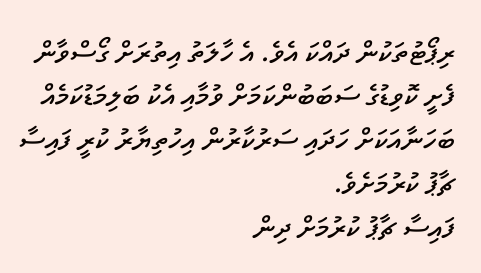ރިޕޯޓުތަކުން ދައްކަ އެވެ. އެ ހާލަތު އިތުރަށް ގޯސްވާން ފެށީ ކޮވިޑުގެ ސަބަބުންކަމަށް ވުމާއި އެކު ބަލިމަޑުކަމެއް ބަހަނާއަކަށް ހަދައި ސަރުކާރުން އިހުތިޔާރު ކުރީ ފައިސާ ޗާޕު ކުރުމަށެވެ.
ފައިސާ ޗާޕު ކުރުމަށް ދިން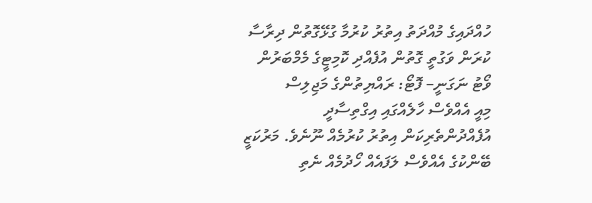ހުއްދައިގެ މުއްދަތު އިތުރު ކުރުމާ ގުޅޭގޮތުން ދިރާސާ ކުރަން ވަގުތީ ގޮތުން އުފެއްދި ކޮމިޓީގެ މެމްބަރުން ވޯޓު ނަގަނީ– ފޮޓޯ: ރައްޔިތުންގެ މަޖިލިސް
މިއީ އެއްވެސް ހާލެއްގައި އިގްތިސާދީ އުފެއްދުންތެރިކަން އިތުރު ކުރުމެއް ނޫނެވެ. މަރުކަޒީ ބޭންކުގެ އެއްވެސް ލަފައެއް ހޯދުމެއް ނެތި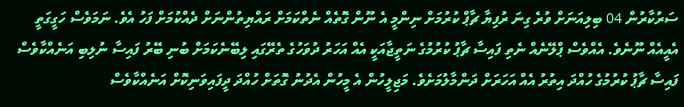ސަރުކާރުން 04 ބިލިއަނަށް ވުރެ ގިނަ ރުފިޔާ ޗާޕް ކުރުމަށް ނިންމީ އެ ނޫން ގޮތެއް ނެތްކަމަށް ރައްޔިތުންނަށް ދެއްކުމަށް ފަހު އެވެ. ނަމަވެސް ހަގީގަތީ އެއީއެއް ނޫނެވެ. އެއްވެސް ޕްލޭނެއް ނެތި ފައިސާ ޗާޕު ކުރުމުގެ ނަތީޖާއަކީ އެއް އަހަރު ދުވަހުގެ ތެރޭގައި ލިބޭނެކަމަށް ބުނި ބޭރު ފައިސާ ނުލިބި އަނެއްކާވެސް ފައިސާ ޗާޕު ކުރުމުގެ ހުއްދަ އިތުރު އެއް އަހަރަށް ދަންމާލުމަށެވެ. މަޖިލީހުން އެ މީހުން އެދުނު ގޮތަށް ހުއްދަ ދީފައިވަނިކޮށް އަނެއްކާވެސް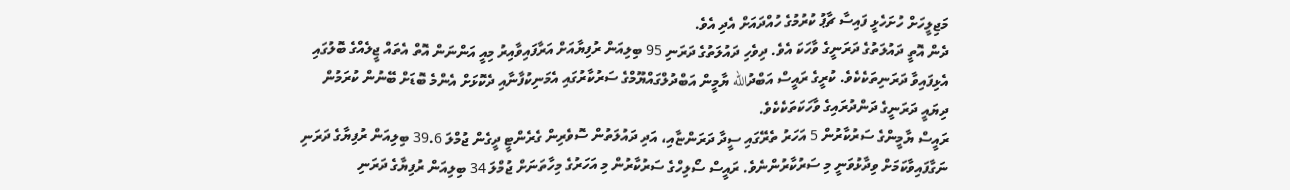މަޖިލީހަށް ހުށަހެޅީ ފައިސާ ޗާޕު ކުރުމުގެ ހުއްދައަށް އެދި އެވެ.
ދެން އޮތީ ދައުލަތުގެ ދަރަނީގެ ވާހަކަ އެވެ. ދިވެހި ދައުލަތުގެ ދަރަނި 95 ބިލިއަން ރުފިޔާއަށް އަރާފައިވާއިރު މިއީ އަންނަން އޮތް އެތައް ޖީލެއްގެ ބޮލުގައި އެޅިފައިވާ ދަރަނިތަކެކެވެ. ކުރީގެ ރައީސް އަބްދުالله ޔާމީން އަބްދުލްގައްޔޫމްގެ ސަރުކާރުގައި އެމަނިކުފާނާއި ދެކޮޅަށް އެންމެ ބޮޑަށް ބޭނުން ކުރަމުން ދިޔައީ ދަރަނީގެ ދަންދުރައިގެ ވާހަކަތަކެކެވެ.
ރައީސް ޔާމީންގެ ސަރުކާރުން 5 އަހަރު ތެރޭގައި ސީދާ ދަރަންޏާއި، އަދި ދައުލަތުން ސޮވެރިން ގެރެންޓީ ދީގެން ޖުމްލަ 39.6 ބިލިއަން ރުފިޔާގެ ދަރަނި ނަގާފައިވާކަމަށް ވިދާޅުވަނީ މި ސަރުކާރުންނެވެ. ރައީސް ސޯލިހްގެ ސަރުކާރުން މި އަހަރުގެ މިހާތަނަށް ޖުމްލަ 34 ބިލިއަން ރުފިޔާގެ ދަރަނި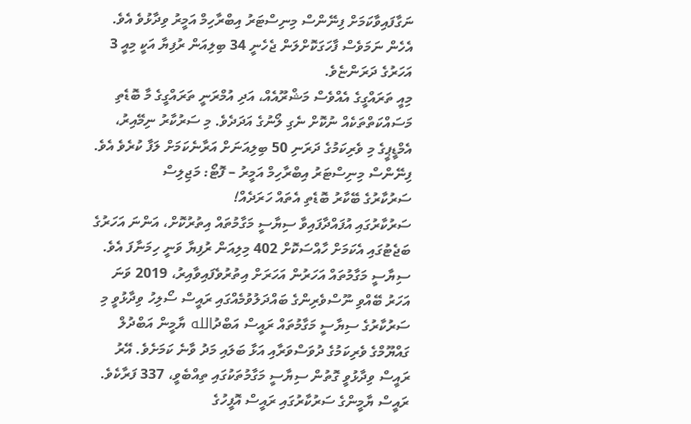ނަގާފައިވާކަމަށް ފިނޭންސް މިނިސްޓަރު އިބްރާހިމް އަމީރު ވިދާޅުވެ އެވެ. އެހެން ނަމަވެސް ފާހަގަކޮށްލަން ޖެހެނީ 34 ބިލިއަން ރުފިޔާ އަކީ މިއީ 3 އަހަރުގެ ދަރަންޏެވެ.
މިއީ ތަރައްގީގެ އެއްވެސް މަޝްރޫއެއް، އަދި އުމްރަނީ ތަރައްގީގެ މާ ބޮޑެތި މަސައްކަތްތަކެއް ނުކޮށް ނެގި ލޯނުގެ އަދަދެވެ. މި ސަރުކާރު ނިމޭއިރު، އެމްޑީޕީގެ މި ވެރިކަމުގެ ދަރަނި 50 ބިލިއަނަށް އަރާނެކަމަށް ލަފާ ކުރެވެ އެވެ.
ފިނޭންސް މިނިސްޓަރު އިބްރާހިމް އަމީރު – ފޮޓޯ: މަޖިލިސް
ސަރުކާރުގެ ބޭކާރު ބޮޑެތި އެތައް ހަރަދެއް!
ސަރުކާރުގައި އުފައްދާފައިވާ ސިޔާސީ މަގާމުތައް އިތުރުކޮށް، އަންނަ އަހަރުގެ ބަޖެޓުގައި އެކަމަށް ހާއްސަކޮށް 402 މިލިއަން ރުފިޔާ ވަނީ ހިމަނާފަ އެވެ. ސިޔާސީ މަގާމުތައް އަހަރުން އަހަރަށް އިތުރުވެފައިވާއިރު، 2019 ވަނަ އަހަރު ބޭއްވި ނޫސްވެރިންގެ ބައްދަލުވުމެއްގައި ރައީސް ސޯލިހު ވިދާޅުވީ މި ސަރުކާރުގެ ސިޔާސީ މަގާމުތައް ރައީސް އަބްދުالله ޔާމީން އަބްދުލް ގައްޔޫމްގެ ވެރިކަމުގެ ދުވަސްވަރާއި އަޅާ ބަލައި މަދު ވާނެ ކަމަށެވެ. އޭރު ރައީސް ވިދާޅުވީ ގޮތުން ސިޔާސީ މަގާމުތަކުގައި ތިއްބެވީ، 337 ފަރާކެވެ. ރައީސް ޔާމީންގެ ސަރުކާރުގައި ރައީސް އޮފީހުގެ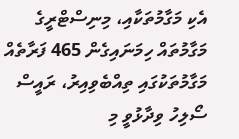އެކި މަގާމުތަކާއި، މިނިސްޓްރީގެ މަގާމުތައް ހިމަނައިގެން 465 ފަރާތެއް މަގާމުތަކުގައި ތިއްބެވިއިރު، ރައީސް ސޯލިހު ވިދާޅުވީ މި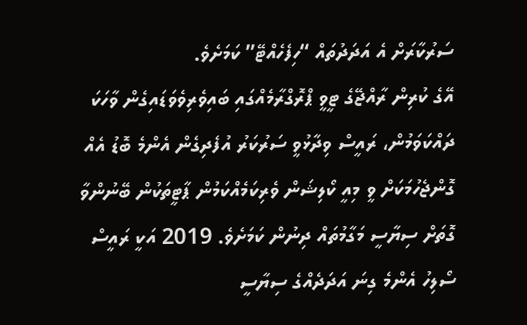ސަރުކާރަށް އެ އަދަދުތައް “ހިފެހެއްޓޭ” ކަމަށެވެ.
އޭގެ ކުރިން ރާއްޖޭގެ ޓީވީ ޕްރޮގްރާމެއްގައި ބައިވެރިވެވަޑައިގެން ވާހަކަ ދައްކަވަމުން، ރައީސް ވިދާޅުވީ ސަރުކަރު އުފެދިގެން އެންމެ ބޮޑު އެއް ގޮންޖެހުމަކަށް ވީ މިއީ ކޯލިޝަން ވެރިކަމެއްކަމުން ޕާޓީތަކުން ބޭނުންވާ ގޮތަށް ސިޔާސީ މަގާމުތައް ދިނުން ކަމަށެވެ. 2019 އަކީ ރައީސް ސޯލިހު އެންމެ ގިނަ އަދަދެއްގެ ސިޔާސީ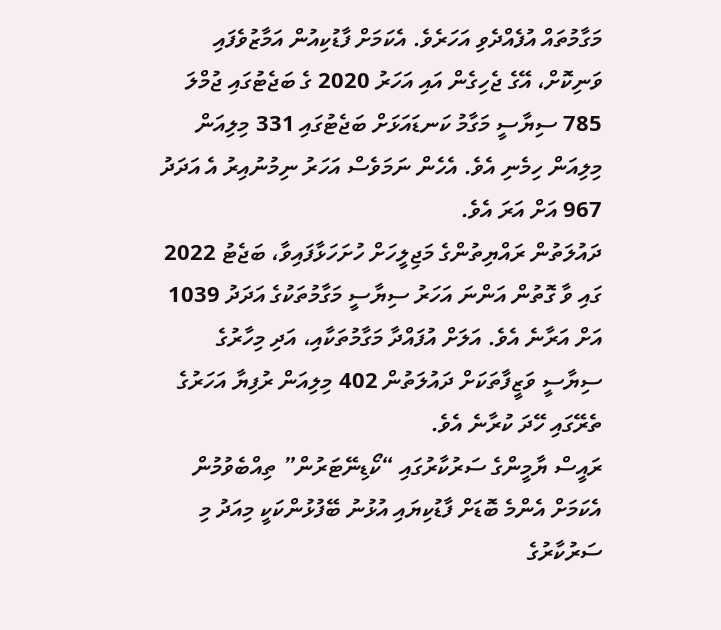މަގާމުތައް އުފެއްދެވި އަހަރެވެ. އެކަމަށް ފާޑުކިއުން އަމާޒުވެފައި ވަނިކޮށް، އޭގެ ޖެހިގެން އައި އަހަރު 2020 ގެ ބަޖެޓުގައި ޖުމްލަ 785 ސިޔާސީ މަގާމު ކަނޑައަޅަށް ބަޖެޓުގައި 331 މިލިއަން މިލިއަން ހިމެނި އެވެ. އެހެން ނަމަވެސް އަހަރު ނިމުނުއިރު އެ އަދަދު 967 އަށް އަރަ އެވެ.
ދައުލަތުން ރައްޔިތުންގެ މަޖިލީހަށް ހުށަހަޅާފައިވާ، ބަޖެޓު 2022 ގައި ވާ ގޮތުން އަންނަ އަހަރު ސިޔާސީ މަގާމުތަކުގެ އަދަދު 1039 އަށް އަރާނެ އެވެ. އަލަށް އުފައްދާ މަގާމުތަކާއި، އަދި މިހާރުގެ ސިޔާސީ ވަޒީފާތަކަށް ދައުލަތުން 402 މިލިއަން ރުފިޔާ އަހަރުގެ ތެރޭގައި ހޭދަ ކުރާނެ އެވެ.
ރައީސް ޔާމީންގެ ސަރުކާރުގައި “ކޯޑިނޭޓަރުން” ތިއްބެވުމުން އެކަމަށް އެންމެ ބޮޑަށް ފާޑުކިޔައި އުޅުނު ބޭފުޅުންކަކީ މިއަދު މި ސަރުކާރުގެ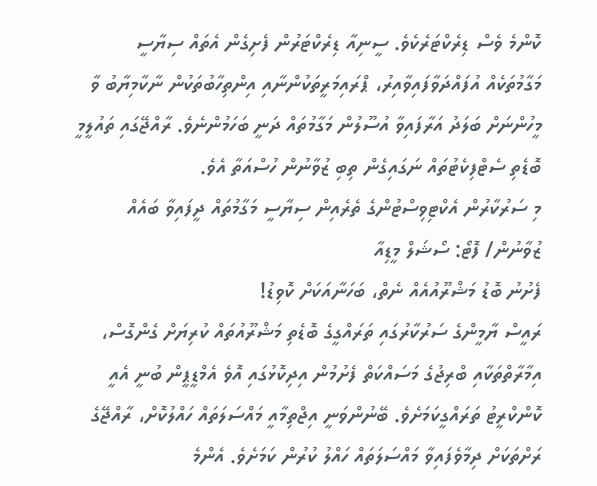ކޮންމެ ވެސް ޑިރެކްޓަރެކެވެ. ސީނިއާ ޑިރެކްޓަރުން ފެށިގެން އެތައް ސިޔާސީ މަގާމުތަކެއް އުފައްދަވާފައިވާއިރު، ޕްރައިމަރީތަކުންނާއި އިންތިހާބުތަކުން ނާކާމިޔާބު ވާ މީހުންނަށް ބަލަދު އަރާފައިވާ އުސޫލުން މަގާމުތައް ދަނީ ބަހަމުންނެވެ. ރާއްޖޭގައި ތައުލީމީ ބޮޑެތި ސެޓްފިކެޓުތައް ނަގައިގެން ތިބި ޒުވާނުން ހުސްއަތާ އެވެ.
މި ސަރުކާރުން އެކްޓިވިސްޓުންގެ ތެރެއިން ސިޔާސީ މަގާމުތައް ދީފައިވާ ބައެއް ޒުވާނުން/ ފޮޓޯ: ސޯޝަލް މީޑިއާ
ފެށުނު ބޮޑު މަޝްރޫއުއެއް ނެތް، ބަހަނާއަކަށް ކޮވިޑު!
ރައީސް ޔާމީންގެ ސަރުކާރުގައި ތަރައްގީގެ ބޮޑެތި މަޝްރޫއުތައް ކުރިޔަށް ގެންގޮސް، އިމާރާތްތަކާއި ބްރިޖުގެ މަސައްކަތް ފެށުމުން އިދިކޮޅުގައި އޮވެ އެމްޑީޕީން ބުނީ އެއީ ކޮންކްރީޓު ތަރައްގީކަމަށެވެ. ބޭނުންވަނީ އިޖްތިމާއީ މައްސަލަތައް ހައްލުކޮށް، ރާއްޖޭގެ ރަށްތަކަށް ދިމާވެފައިވާ މައްސަލަތައް ހައްލު ކުރުން ކަމަށެވެ. އެންމެ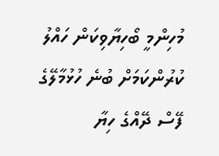މުހިންމީ ބޯހިޔާވިކަން ހައްލު ކުރުންކަމަށް ބުނެ ހުޅުމާލޭގެ ފޭސް ދޭއްގެ ހިޔާ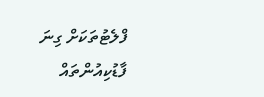ފްލެޓުތަކަށް ގިނަ ފާޑުކިއުންތައް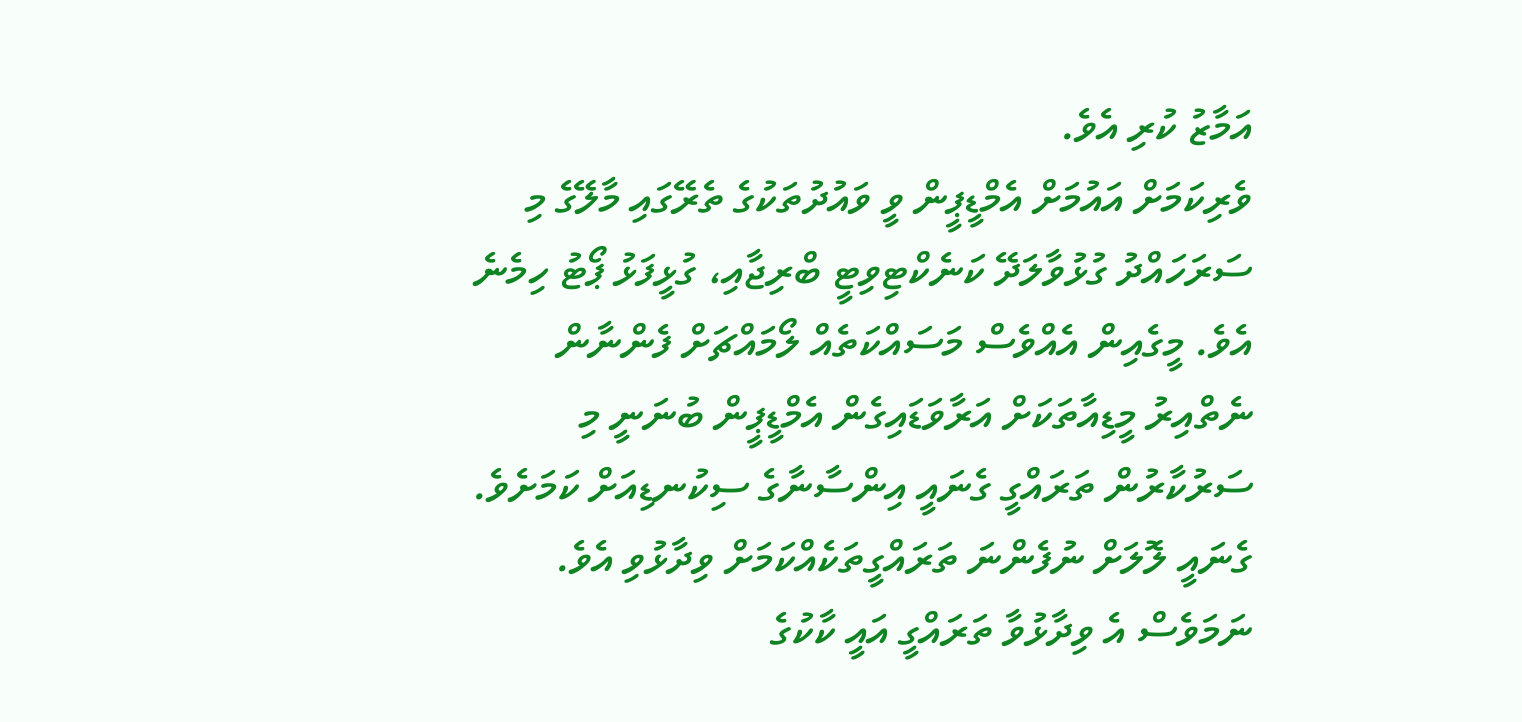އަމާޒު ކުރި އެވެ.
ވެރިކަމަށް އައުމަށް އެމްޑީޕީން ވީ ވައުދުތަކުގެ ތެރޭގައި މާލޭގެ މި ސަރަހައްދު ގުޅުވާލަދޭ ކަނެކްޓިވިޓީ ބްރިޖާއި، ގުޅީފަޅު ޕޯޓު ހިމެނެ އެވެ. މީގެއިން އެއްވެސް މަސައްކަތެއް ލޯމައްޗަށް ފެންނާން ނެތްއިރު މީޑިއާތަކަށް އަރާވަޑައިގެން އެމްޑީޕީން ބުނަނީ މި ސަރުކާރުން ތަރައްގީ ގެނައީ އިންސާނާގެ ސިކުނޑިއަށް ކަމަށެވެ. ގެނައީ ލޮލަށް ނުފެންނަ ތަރައްގީތަކެއްކަމަށް ވިދާޅުވި އެވެ. ނަމަވެސް އެ ވިދާޅުވާ ތަރައްގީ އައީ ކާކުގެ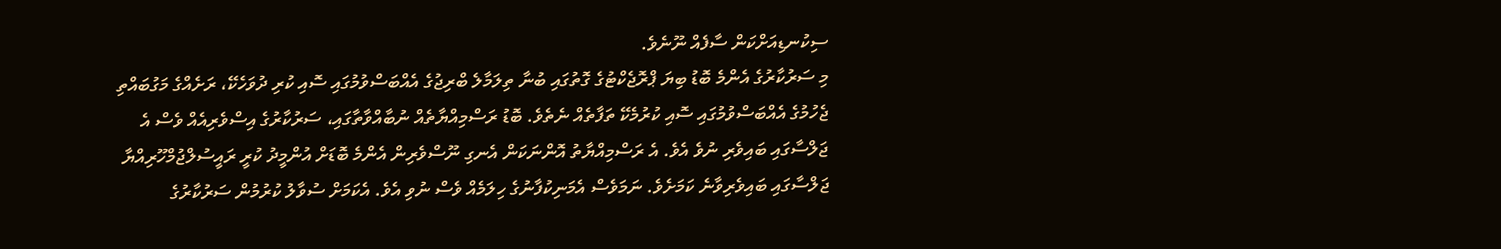ސިކުނޑިއަށްކަން ސާފެއް ނޫނެވެ.
މި ސަރުކާރުގެ އެންމެ ބޮޑު ބިޔަ ޕްރޮޖެކްޓުގެ ގޮތުގައި ބުނާ ތިލަމާލެ ބްރިޖުގެ އެއްބަސްވުމުގައި ސޮއި ކުރި ދުވަހެކޭ، ރަށެއްގެ މަގުބައްތި ޖެހުމުގެ އެއްބަސްވުމުގައި ސޮއި ކުރުމެކޭ ތަފާތެއް ނެތެވެ. ބޮޑު ރަސްމިއްޔާތެއް ނުބާއްވާތާގައި، ސަރުކާރުގެ އިސްވެރިއެއް ވެސް އެ ޖަލްސާގައި ބައިވެރި ނުވެ އެވެ. އެ ރަސްމިއްޔާތު އޮންނަކަން އެނގި ނޫސްވެރިން އެންމެ ބޮޑަށް އުންމީދު ކުރީ ރައީސުލްޖުމްހޫރިއްޔާ ޖަލްސާގައި ބައިވެރިވާނެ ކަމަށެވެ. ނަމަވެސް އެމަނިކުފާނުގެ ހިލަމެއް ވެސް ނުވި އެވެ. އެކަމަށް ސުވާލު ކުރުމުން ސަރުކާރުގެ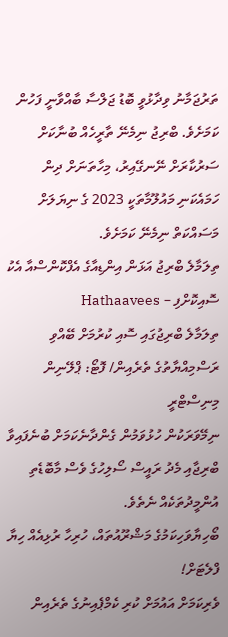ތަރުޖަމާނު ވިދާޅުވީ ބޮޑު ޖަލްސާ ބާއްވާނީ ފަހުން ކަމަށެވެ. ބްރިޖު ނިމެނޭ ތާރީހެއް ބުނާކަށް ސަރުކާރަށް ނޭނގޭއިރު، މިހާތަނަށް ދިން ހަމައެކަނި މައުލޫމާތަކީ 2023 ގެ ނިޔަލަށް މަސައްކަތް ނިމެނޭ ކަމަށެވެ.
ތިލަމާލެ ބްރިޖު އަޅަން އިންޑިއާގެ އެފްކޮންސްއާ އެކު ސޮއިކޮށްފި – Hathaavees
ތިލަމާލެ ބްރިޖުގައި ސޮއި ކުރުމަށް ބޭއްވި ރަސްމިއްޔާތުގެ ތެރެއިން/ ފޮޓޯ: ޕްލޭނިން މިނިސްޓްރީ
ނިމޭވަރަކުން ހުޅުވަމުން ގެންދާނެކަމަށް ބުނެފައިވާ ބްރިޖާއި މެދު ރައީސް ސޯލިހުގެ ވެސް މާބޮޑެތި އުންމީދުތަކެއް ނެތެވެ.
ބޯހިޔާވަހިކަމުގެ މަޝްރޫއުތައް، ހުރިހާ ރުޅިއެއް ހިޔާ ފްލެޓަށް!
ވެރިކަމަށް އައުމަށް ކުރި ކެމްޕެއިނުގެ ތެރެއިން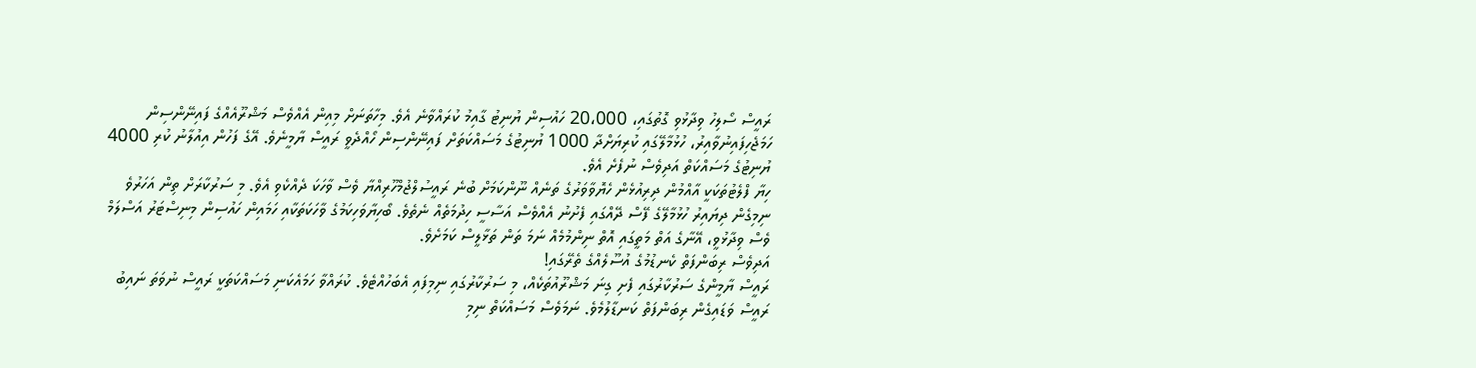ރައީސް ސޯލިހު ވިދާޅުވި ގޮތުގައި، 20،000 ހައުސިން ޔުނިޓު ގާއިމު ކުރައްވާނެ އެވެ. މިހާތަނަށް މިއިން އެއްވެސް މަޝްރޫއެއްގެ ފައިނޭންސިން ހަމަޖެހިފައިނުވާއިރު، ހުޅުމާލޭގައި ކުރިޔަށްދާ 1000 ޔުނިޓުގެ މަސައްކަތަށް ފައިނޭންސިން ހޯއްދެވީ ރައީސް ޔާމީނެވެ. އޭގެ ފަހުން އިއުލާނު ކުރި 4000 ޔުނިޓުގެ މަސައްކަތް އަދިވެސް ނުފެށެ އެވެ.
ހިޔާ ފްލެޓުތަކަކީ އާއްމުން ދިރިއުޅެން ހެޔޮވާވަރުގެ ތަނެއް ނޫންކަމަށް ބުނެ ރައީސުލްޖުމްހޫރިއްޔާ ވެސް ވާހަކަ ދެއްކެވި އެވެ. މި ސަރުކާރަށް ތިން އަހަރުވެ ނިމިގެން ދިޔައިރު ހުޅުމާލޭގެ ފޭސް ދޭއްގައި ފެށުނު އެއްވެސް އަސާސީ ހިދުމަތެއް ނެތެވެ. ބޯހިޔާވަހިކަމުގެ ވާހަކަތަކާއި ހަމައިން ހައުސިން މިނިސްޓަރު އަސްލަމް ވެސް ވިދާޅުވީ، އޭނާގެ އަތް މަތީގައި އޮތް ނިންމުމެއް ނަމަ ތަން ތަޅާލީސް ކަމަށެވެ.
އަދިވެސް ރިބަންފަތް ކެނޑުމުގެ އުސޫލެއްގެ ތެރޭގައި!
ރައީސް ޔާމީންގެ ސަރުކާރުގައި ފެށި ގިނަ މަޝްރޫއުތަކެއް، މި ސަރުކާރުގައި ނިމިފައި އެބަހުއްޓެވެ. ކުރައްވާ ހަމައެކަނި މަސައްކަތަކީ ރައީސް ނުވަތަ ނައިބު ރައީސް ވަޑައިގެން ރިބަންފަތް ކަނޑާލުމެވެ. ނަމަވެސް މަސައްކަތް ނިމި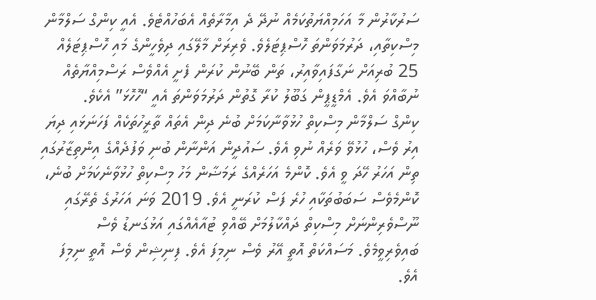ސަރުކާރުން މާ އަހަމިއްޔަތުކަމެއް ނުދޭ ދެ އިމާރާތެއް އެބަހުއްޓެވެ. އެއީ ކިންގް ސަލްމާން މިސްކިތާއި، ދަރުމަވަންތަ ހޮސްޕިޓަލެވެ. ވެރިރަށް މާލޭގައި ދިވެހީންގެ މައި ހޮސްޕިޓަލެއް 25 ބުރިއަށް ނަގާފައިވާއިރު، ތަން ބޭނުން ކުރަން ފެށީ އެއްވެސް ރަސްމިއްޔާތެއް ނުބާއްވަ އެވެ. އެމްޑީޕީން ގަބޫލު ކުރާ ގޮތުން ދަރުމަވަންތަ އެއީ “ހޮހޮޅަ” އެކެވެ.
ކިންގް ސަލްމާން މިސްކިތް ހުޅުވާނާކަމަށް ބުނެ ދިން އެތައް ތާރީހުތަކެއް ފަހަނަޅައި ދިޔަ އިރު ވެސް، ހުޅުވޭ ވަރެއް ނުވި އެވެ. ސައުދީން އަންނާން ބުނި ވަފުދެއްގެ އިންތިޒާރުގައި ތިން އަހަރު ހޭދަ ވީ އެވެ. ކޮންމެ އަހަރެއްގެ ރަމަޟާން މަހު މިސްކިތް ހުޅުވާނެކަމަށް ބުނެ، ކޮންމެވެސް ސަބަބުތަކާއި ހުރެ ފަސް ކުރަނީ އެވެ. 2019 ވަނަ އަހަރުގެ ތެރޭގައި ނޫސްވެރިންނަށް މިސްކިތް ދައްކާލުމަށް ބޭއްވި ޓުއާއެއްގައި އަޅުގަނޑު ވެސް ބައިވެރިވީމެވެ. މަސައްކަތް އޮތީ އޭރު ވެސް ނިމިފަ އެވެ. ފިނިޝިން ވެސް އޮތީ ނިމިފަ އެވެ.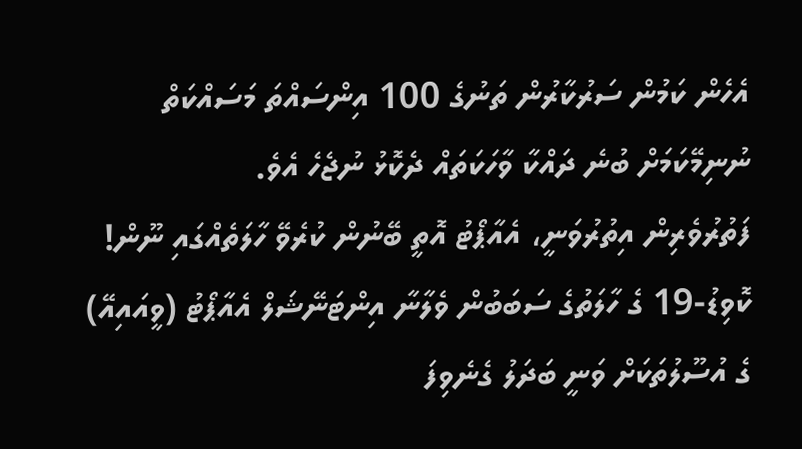އެހެން ކަމުން ސަރުކާރުން ތަނުގެ 100 އިންސައްތަ މަސައްކަތް ނުނިމޭކަމަށް ބުނެ ދައްކާ ވާހަކަތައް ދެކޮޅު ނުޖެހެ އެވެ.
ފަތުރުވެރިން އިތުރުވަނީ، އެއާޕޯޓު އޮތީ ބޭނުން ކުރެވޭ ހާލަތެއްގައި ނޫން!
ކޮވިޑު-19 ގެ ހާލަތުގެ ސަބަބުން ވެލާނާ އިންޓަނޭޝަލް އެއާޕޯޓު (ވީއައިއޭ) ގެ އުސޫލުތަކަށް ވަނީ ބަދަލު ގެނެވިފަ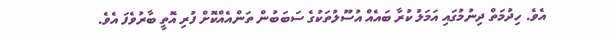އެވެ. ހިދުމަތް ދިނުމުގައި އަމަލު ކުރާ ބައެއް އުސޫލުތަކުގެ ސަބަބުން ތަންއެއްކޮށް ފުރި އޮތީ ބާރުވެފަ އެވެ.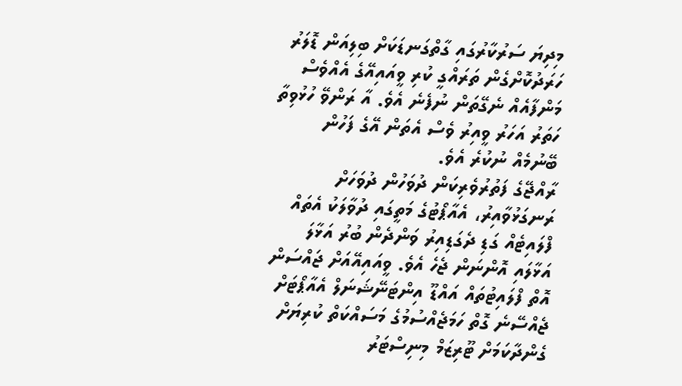މިދިޔަ ސަރުކާރުގައި ގާތްގަނޑަކަށް ބިލިއަން ޑޮލަރު ހަރަދުކޮށްގެން ތަރައްގީ ކުރި ވީއައިއޭގެ އެއްވެސް މަންފާއެއް ނެގޭތަން ނުފެނެ އެވެ. އާ ރަންވޭ ހުޅުވިތާ ހަތަރު އަހަރު ވީއިރު ވެސް އެތަން އޭގެ ފަހުން ބޭނުމެއް ނުކުރެ އެވެ.
ރާއްޖޭގެ ފަތުރުވެރިކަން ދުވަހުން ދުވަހަށް ރަނގަޅުވާއިރު، އެއާޕޯޓުގެ މަތީގައި ދުވާލަކު އެތައް ފްލައިޓެއް ގަޑި ދެގަޑިއިރު ވަންދެން ބުރު އަޅާލަ އަޅާލައި އޮންނަން ޖެހެ އެވެ. ވީއައިއޭއަށް ޖައްސަން އޮތް ފްލައިޓުތައް އައްޑޫ އިންޓަނޭޝަނަލް އެއާޕޯޓަށް ޖެއްސޭނެ ގޮތް ހަމަޖެއްސުމުގެ މަސައްކަތް ކުރިޔަށް ގެންދާކަމަށް ޓޫރިޒަމް މިނިސްޓަރު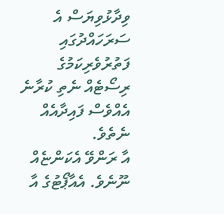ވިދާޅުވިޔަސް އެ ސަރަހައްދުގައި ފަތުރުވެރިކަމުގެ ރިސޯޓެއް ނެތި ކުރާނެ އެއްވެސް ފައިދާއެއް ނެތެވެ.
އާ ރަންވޭ އެކަންޏެއް ނޫނެވެ. އެއާޕޯޓުގެ އާ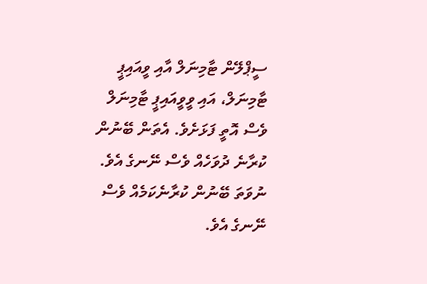ސީޕްލޭން ޓާމިނަލް އާއި ވީއައިޕީ ޓާމިނަލް، އައި ވީވީއައިޕީ ޓާމިނަލް ވެސް އޮތީ ފަޅަށެވެ. އެތަން ބޭނުން ކުރާނެ ދުވަހެއް ވެސް ނޭނގެ އެވެ. ނުވަތަ ބޭނުން ކުރާނެކަމެއް ވެސް ނޭނގެ އެވެ.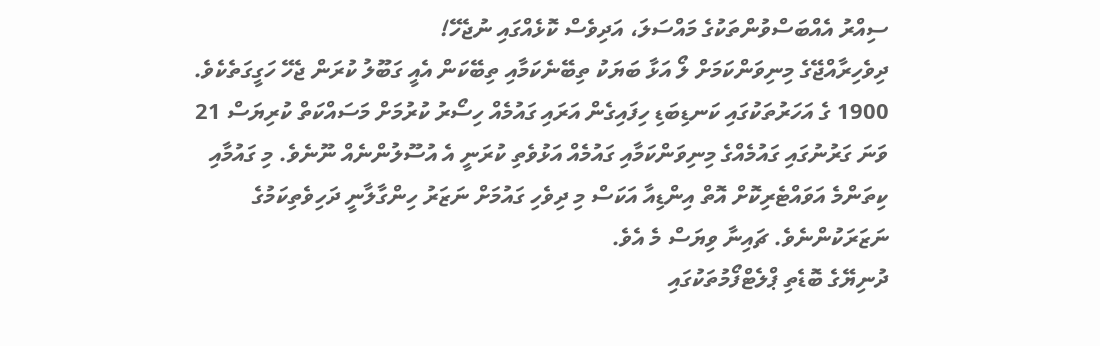ސިއްރު އެއްބަސްވުންތަކުގެ މައްސަލަ، އަދިވެސް ކޮޅެއްގައި ނުޖެހޭ!
ދިވެހިރާއްޖޭގެ މިނިވަންކަމަށް ލޯ އަޅާ ބަޔަކު ތިބޭނެކަމާއި ތިބޭކަން އެއީ ގަބޫލު ކުރަން ޖެހޭ ހަގީގަތެކެވެ. 1900 ގެ އަހަރުތަކުގައި ކަނޑިބަޑި ހިފައިގެން އަރައި ގައުމެއް ހިސޯރު ކުރުމަށް މަސައްކަތް ކުރިޔަސް 21 ވަނަ ގަރުނުގައި ގައުމެއްގެ މިނިވަންކަމާއި ގައުމެއް އަޅުވެތި ކުރަނީ އެ އުސޫލުންނެއް ނޫނެވެ. މި ގައުމާއި ކިތަންމެ އަވައްޓެރިކޮށް އޮތް އިންޑިއާ އަކަސް މި ދިވެހި ގައުމަށް ނަޒަރު ހިންގާލާނީ ދަހިވެތިކަމުގެ ނަޒަރަކުންނެވެ. ޗައިނާ ވިޔަސް މެ އެވެ.
ދުނިޔޭގެ ބޮޑެތި ޕްލެޓްފޯމުތަކުގައި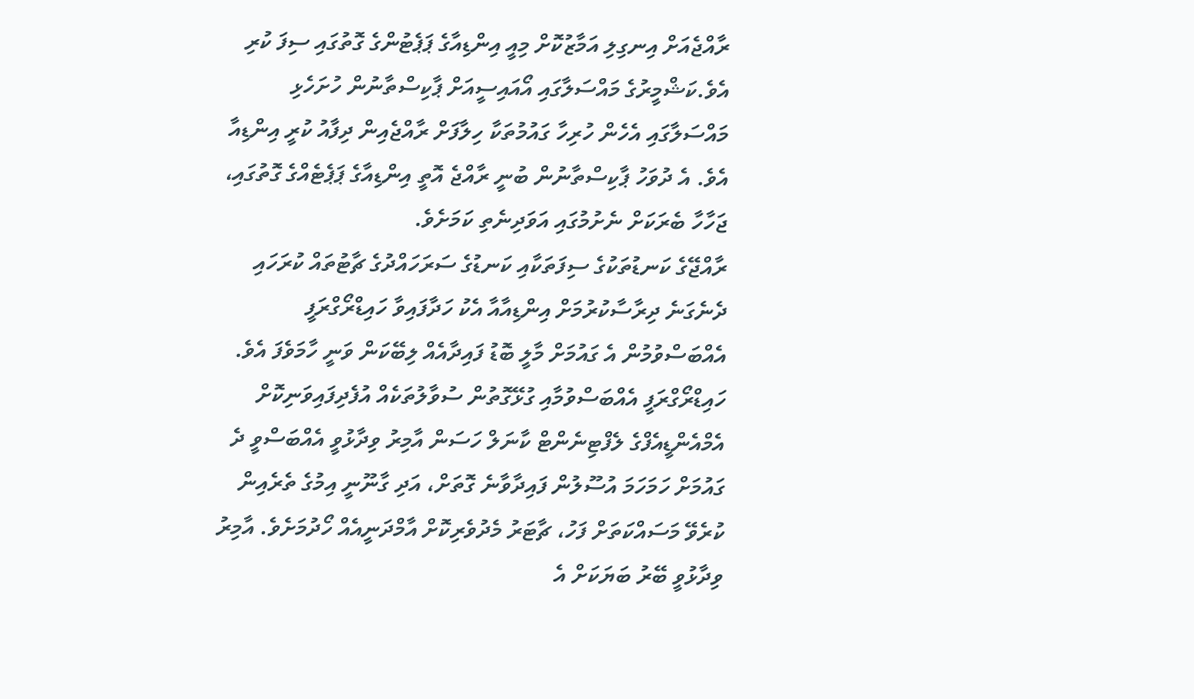ރާއްޖެއަށް އިނގިލި އަމާޒުކޮށް މިއީ އިންޑިއާގެ ޕަޕެޓުންގެ ގޮތުގައި ސިފަ ކުރި އެވެ.ކަޝްމީރުގެ މައްސަލާގައި އޯއައިސީއަށް ޕާކިސްތާނުން ހުށަހެޅި މައްސަލާގައި އެހެން ހުރިހާ ގައުމުތަކާ ހިލާފަށް ރާއްޖެއިން ދިފާއު ކުރީ އިންޑިއާ އެވެ. އެ ދުވަހު ޕާކިސްތާނުން ބުނީ ރާއްޖެ އޮތީ އިންޑިއާގެ ޕަޕެޓެއްގެ ގޮތުގައި، ޖަހާހާ ބެރަކަށް ނެށުމުގައި އަވަދިނެތި ކަމަށެވެ.
ރާއްޖޭގެ ކަނޑުތަކުގެ ސިފަތަކާއި ކަނޑުގެ ސަރަހައްދުގެ ޗާޓުތައް ކުރަހައި ދެނެގަނެ ދިރާސާކުރުމަށް އިންޑިއާއާ އެކު ހަދާފައިވާ ހައިޑްރޯގްރަފީ އެއްބަސްވުމުން އެ ގައުމަށް މާލީ ބޮޑު ފައިދާއެއް ލިބޭކަން ވަނީ ހާމަވެފަ އެވެ. ހައިޑްރޯގްރަފީ އެއްބަސްވުމާއި ގުޅޭގޮތުން ސުވާލުތަކެއް އުފެދިފައިވަނިކޮށް އެމްއެންޑީއެފްގެ ލެފްޓިނެންޓް ކާނަލް ހަސަން އާމިރު ވިދާޅުވީ އެއްބަސްވީ ދެ ގައުމަށް ހަމަހަމަ އުސޫލުން ފައިދާވާނެ ގޮތަށް، އަދި ގާނޫނީ އިމުގެ ތެރެއިން ކުރެވޭ މަސައްކަތަށް ފަހު، ޗާޓަރު މެދުވެރިކޮށް އާމްދަނީއެއް ހޯދުމަށެވެ. އާމިރު ވިދާޅުވީ ބޭރު ބަޔަކަށް އެ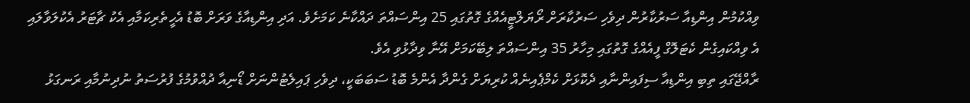ވިއްކުމުން އިންޑިއާ ސަރުކާރުން ދިވެހި ސަރުކާރަށް ރޯޔަލްޓީއެއްގެ ގޮތުގައި 25 އިންސައްތަ ދައްކާނެ ކަމަށެވެ. އަދި އިންޑިއާގެ ވަރަށް ބޮޑު އެހީތެރިކަމާއި އެކު ޗާޓަރު އެކުލަވާލައި އެ ވިއްކައިގެން ކެޓަލޮގް ފީއެއްގެ ގޮތުގައި މިހާރު 35 އިންސައްތަ ލިބޭކަމަށް އޭނާ ވިދާޅުވި އެވެ.
ރާއްޖޭގައި ތިބި އިންޑިއާ ސިފައިންނާއި ދެކޮޅަށް ކެމްޕެއިނެއް ކުރިޔަށް ގެންދާ އެންމެ ބޮޑު ސަބަބަކީ، ދިވެހި ޕައިލެޓުންނަށް ޑޯނިއާ ދުއްވުމުގެ ފުރުސަތު ނުދިނުމާއި ރަނގަޅު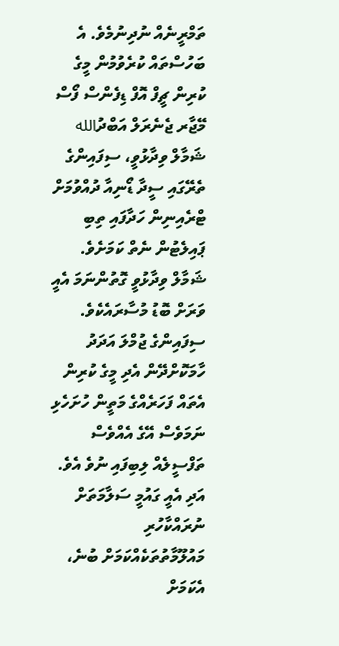ތަމްރީނެއް ނުދިނުމެވެ. އެ ބަހުސްތައް ކުރެވުމުން މީގެ ކުރިން ޗީފް އޮފް ޑިފެންސް ފޯސް މޭޖާރ ޖެނެރަލް އަބްދުالله ޝަމާލް ވިދާޅުވީ، ސިފައިންގެ ތެރޭގައި ސީދާ ޑޯނިއާ ދުއްވުމަށް ޓްރެއިނިން ހަދާފައި ތިބި ޕައިލެޓުން ނެތް ކަމަށެވެ. ޝަމާލް ވިދާޅުވީ ގޮތުންނަމަ އެއީ ވަރަށް ބޮޑު މުސާރައެކެވެ.
ސިފައިންގެ ޖުމްލަ އަދަދު ހާމަކޮށްދޭން އެދި މީގެ ކުރިން އެތައް ފަހަރެއްގެ މަތީން ހުށަހެޅި ނަމަވެސް އޭގެ އެއްވެސް ތަފްސީލެއް ލިބިފައި ނުވެ އެވެ. އަދި އެއީ ގައުމީ ސަލާމަތަށް ނުރައްކާހުރި މައުލޫމާތުތަކެއްކަމަށް ބުނެ، އެކަމަށް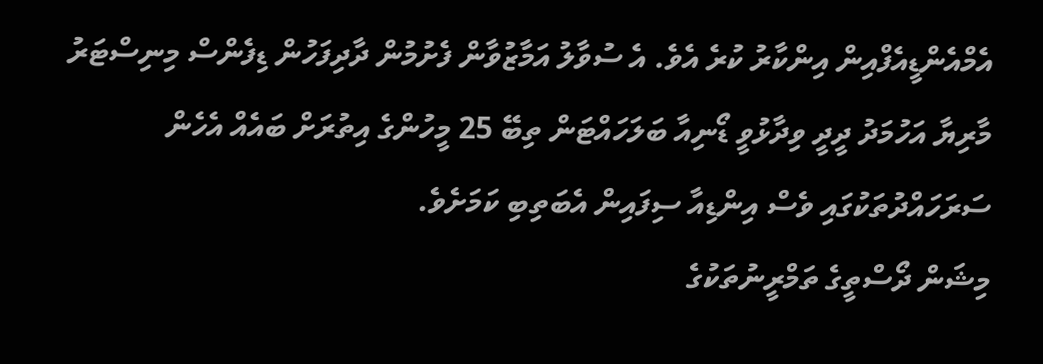އެމްއެންޑީއެފްއިން އިންކާރު ކުރެ އެވެ. އެ ސުވާލު އަމާޒުވާން ފެށުމުން ދާދިފަހުން ޑިފެންސް މިނިސްޓަރު މާރިޔާ އަހުމަދު ދީދީ ވިދާޅުވީ ޑޯނިއާ ބަލަހައްޓަން ތިބޭ 25 މީހުންގެ އިތުރަށް ބައެއް އެހެން ސަރަހައްދުތަކުގައި ވެސް އިންޑިއާ ސިފައިން އެބަތިބި ކަމަށެވެ.
މިޝަން ދޯސްތީގެ ތަމްރީނުތަކުގެ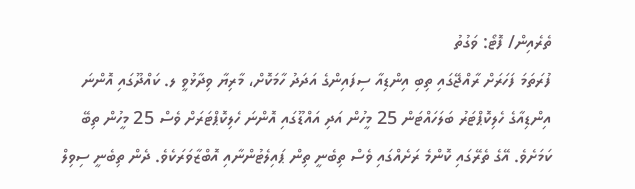ތެރެއިން/ ފޮޓޯ: ވަގުތު
ފުރަތަމަ ފަހަރަށް ރާއްޖޭގައި ތިބި އިންޑިއާ ސިފައިންގެ އަދަދު ހާމަކޮށް، މާރިޔާ ވިދާޅުވީ ލ. ކައްދޫގައި އޮންނަ އިންޑިއާގެ ހެލިކޮޕްޓަރު ބަލަހައްޓަން 25 މީހުން އަދި އައްޑޫގައި އޮންނަ ހެލިކޮޕްޓަރަށް ވެސް 25 މީހުން ތިބޭ ކަމަށެވެ. އޭގެ ތެރޭގައި ކޮންމެ ރަށެއްގައި ވެސް ތިބެނީ ތިން ޕައިލެޓުންނާއި އޮބްޒާވަރަކެވެ. ދެން ތިބެނީ ސިވިލް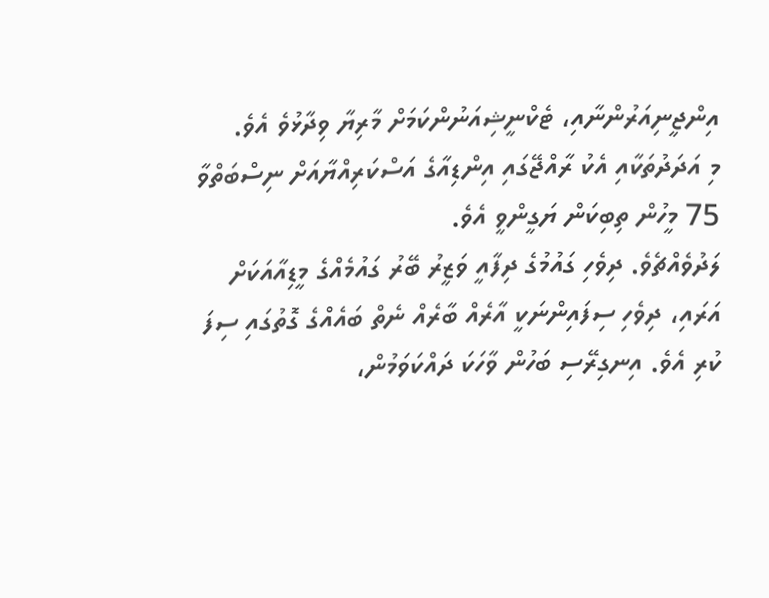އިންޖީނިއަރުންނާއި، ޓެކްނީޝިއަނުންކަމަށް މާރިޔާ ވިދާޅުވެ އެވެ.
މި އަދަދުތަކާއި އެކު ރާއްޖޭގައި އިންޑިއާގެ އަސްކަރިއްޔާއަށް ނިސްބަތްވާ 75 މީހުން ތިބިކަން ޔަގީންވީ އެވެ.
ލަދުވެއްޗެވެ. ދިވެހި ގައުމުގެ ދިފާއީ ވަޒީރު ބޭރު ގައުމެއްގެ މީޑިއާއަކަށް އަރައި، ދިވެހި ސިފައިންނަކީ އާރެއް ބާރެއް ނެތް ބައެއްގެ ގޮތުގައި ސިފަ ކުރި އެވެ. އިނގިރޭސި ބަހުން ވާހަކަ ދައްކަވަމުން،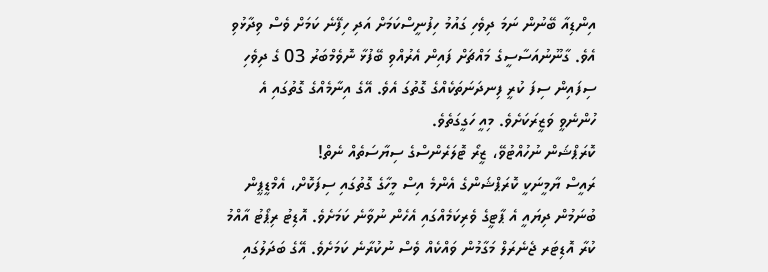އިންޑިއާ ބޭނުން ނަމަ ދިވެހި ގައުމު ހިފުނީސްކަމަށް އަދި ހިފޭނެ ކަމަށް ވެސް ވިދާޅުވި އެވެ. ގާނޫނުއަސާސީގެ މައްޗަށް ފައިން އެރުއްވި ބޭފުޅާ ނޮވެމްބަރު 03 ގެ ދިވެހި ސިފައިން ސިފަ ކުރީ ފިނދަނަތަކެއްގެ ގޮތުގަ އެވެ. އޭގެ އިނާމެއްގެ ގޮތުގައި އެ ހުންނެވީ ވަޒީރަކަށެވެ. މިއީ ހަގީގަތެވެ.
ކޮރަޕްޝަން ނުހުއްޓުވޭ، ޒީރޯ ޓޮލަރެންސްގެ ސިޔާސަތެއް ނެތް!
ރައީސް ޔާމީނަކީ ކޮރަޕްޝަންގެ އެންމެ އިސް މީހާގެ ގޮތުގައި ސިފަކޮށް، އެމްޑީޕީން ބުނަމުން ދިޔައީ އެ ޕާޓީގެ ވެރިކަމެއްގައި އެހެން ނުވާނެ ކަމަށެވެ. އޮޑިޓު ރިޕޯޓު އާއްމު ކުރާ އޮޑިޓަރ ޖެނެރަލް މަގާމުން ވައްކެއް ވެސް ނުކުރާނެ ކަމަށެވެ. އޭގެ ބަދަލުގައި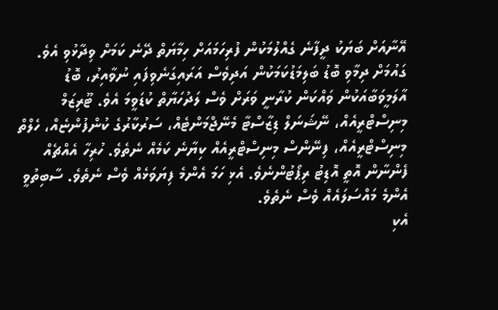އޭނާއަށް ބަޔަކު ދީފާނެ ގެއްލުމަކުން ފުރިހަމައަށް ހިމާޔަތް ދޭނެ ކަމަށް ވިދާޅުވި އެވެ.
ގައުމަށް ދިމާވި ބޮޑު ބަލިމަޑުކަމަކުން އަދިވެސް އަރައިގަނެވިފައި ނުވާއިރު، ބޮޑު އާލަމީވަބާއަކުން ވައްކަން ކުރާނީ ވަރަށް ވެސް ލަދުހަޔާތް ކުޑަވީމަ އެވެ. ޓޫރިޒަމް މިނިސްޓްރީއެއް، ނޭޝަނަލް ޑިޒާސްޓާ މެނޭޖްމަންޓެއް، ސަރުކާރުގެ ކުންފުންޏެއް، ހެލްތް މިނިސްޓްރީއެއް، ފިނޭންސް މިނިސްޓްރީއެއް ކިޔާނެ ކަމެއް ނެތެވެ. ހުރިހާ އެއްޗެއް ފެންނާން އޮތީ އޮޑިޓު ރިޕޯޓުންނެވެ. އެޅި ހަމަ އެންމެ ފިޔަވަޅެއް ވެސް ނެތެވެ. ސާބިތުވީ އެންމެ މައްސަލައެއް ވެސް ނެތެވެ.
އެކި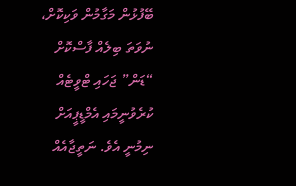ބޭފުޅުން މަގާމުން ވަކިކޮށް، ނުވަތަ ބިލެއް ފާސްކޮށް “ޑަން” ޖަހައި ޓްވީޓެއް ކުރެވުނީމައި އެމްޑީޕީއަށް ނިމުނީ އެވެ. ނަތީޖާއެއް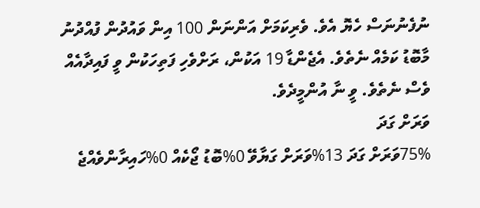ނުފެނުނަސް ހެޔޮ އެވެ. ވެރިކަމަށް އަންނަން 100 އިން ވައުދުން ފުއްދުނު މާބޮޑު ކަމެއް ނެތެވެ. އެޖެންޑާ 19 އަކުން، ރަށްވެހި ފަތިހަކުން ވީ ފައިދާއެއް ވެސް ނެތެވެ. ވީ ނާ އުންމީދެވެ.
ވަރަށް ގަދަ
75%ވަރަށް ގަދަ 13%ވަރަށް ގަޔާވޭ 0%ބޮޑު ޖޯކެއް 0%ހައިރާންވެއްޖެ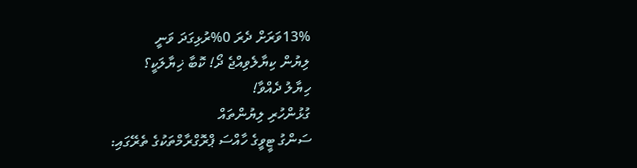13%ވަރަށް ދެރަ 0%ރުޅިގަދަ ވަނީ
ލިޔުން ކިޔާލެވިއްޖެ ދޯ! ކޮބާ ޚިޔާލަކީ؟
ހިޔާލު ދެއްވާ!
ގުޅުންހުރި ލިޔުންތައް
ސަންގު ޓީވީގެ ހާއްސަ ޕްރޮގްރާމްތަކުގެ ތެރޭގައި: